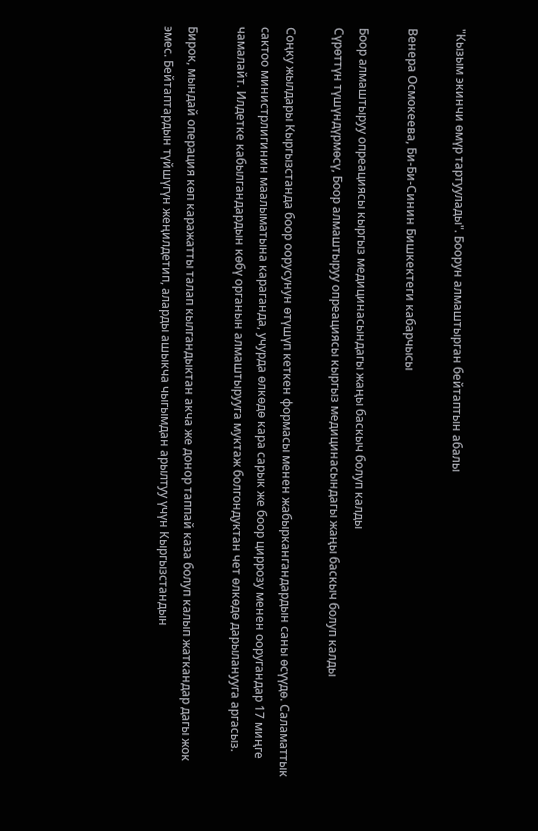"Кызым экинчи өмүр тартуулады". Боорун алмаштырган бейтаптын абалы

Венера Осмокеева, Би-Би-Синин Бишкектеги кабарчысы

Боор алмаштыруу опреациясы кыргыз медицинасындагы жаңы баскыч болуп калды
Сүрөттүн түшүндүрмөсү, Боор алмаштыруу опреациясы кыргыз медицинасындагы жаңы баскыч болуп калды

Соңку жылдары Кыргызстанда боор оорусунун өтүшүп кеткен формасы менен жабыркангандардын саны өсүүдө. Саламаттык сактоо министрлигинин маалыматына караганда, учурда өлкөдө кара сарык же боор циррозу менен ооругандар 17 миңге чамалайт. Илдетке кабылгандардын көбү органын алмаштырууга муктаж болгондуктан чет өлкөдө дарыланууга аргасыз.

Бирок, мындай операция көп каражатты талап кылгандыктан акча же донор таппай каза болуп калып жаткандар дагы жок эмес. Бейтаптардын түйшүгүн жеңилдетип, аларды ашыкча чыгымдан арылтуу үчүн Кыргызстандын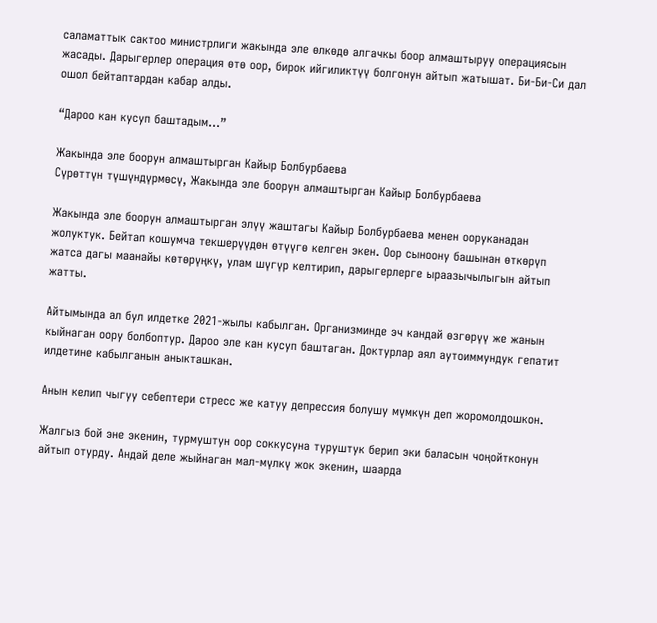саламаттык сактоо министрлиги жакында эле өлкөдө алгачкы боор алмаштыруу операциясын жасады. Дарыгерлер операция өтө оор, бирок ийгиликтүү болгонун айтып жатышат. Би-Би-Си дал ошол бейтаптардан кабар алды.

“Дароо кан кусуп баштадым...”

Жакында эле боорун алмаштырган Кайыр Болбурбаева
Сүрөттүн түшүндүрмөсү, Жакында эле боорун алмаштырган Кайыр Болбурбаева

Жакында эле боорун алмаштырган элүү жаштагы Кайыр Болбурбаева менен ооруканадан жолуктук. Бейтап кошумча текшерүүдөн өтүүгө келген экен. Оор сыноону башынан өткөрүп жатса дагы маанайы көтөрүңкү, улам шүгүр келтирип, дарыгерлерге ыраазычылыгын айтып жатты.

Айтымында ал бул илдетке 2021-жылы кабылган. Организминде эч кандай өзгөрүү же жанын кыйнаган оору болбоптур. Дароо эле кан кусуп баштаган. Доктурлар аял аутоиммундук гепатит илдетине кабылганын аныкташкан.

Анын келип чыгуу себептери стресс же катуу депрессия болушу мүмкүн деп жоромолдошкон.

Жалгыз бой эне экенин, турмуштун оор соккусуна туруштук берип эки баласын чоңойтконун айтып отурду. Андай деле жыйнаган мал-мүлкү жок экенин, шаарда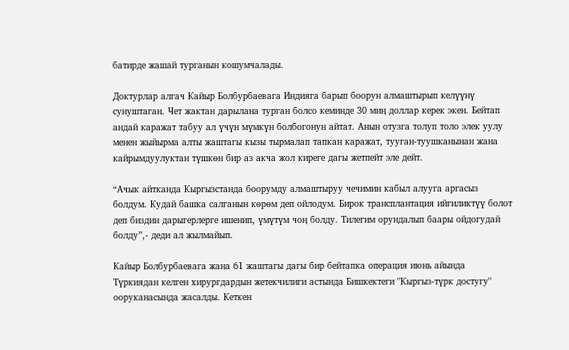батирде жашай турганын кошумчалады.

Доктурлар алгач Кайыр Болбурбаевага Индияга барып боорун алмаштырып келүүнү сунуштаган. Чет жактан дарылана турган болсо кеминде 30 миң доллар керек экен. Бейтап андай каражат табуу ал үчүн мүмкүн болбогонун айтат. Анын отузга толуп толо элек уулу менен жыйырма алты жаштагы кызы тырмалап тапкан каражат, тууган-туушканынан жана кайрымдуулуктан түшкөн бир аз акча жол киреге дагы жетпейт эле дейт.

“Ачык айтканда Кыргызстанда боорумду алмаштыруу чечимин кабыл алууга аргасыз болдум. Кудай башка салганын көрөм деп ойлодум. Бирок трансплантация ийгиликтүү болот деп биздин дарыгерлерге ишенип, үмүтүм чоң болду. Тилегим орундалып баары ойдогудай болду”,- деди ал жылмайып.

Кайыр Болбурбаевага жана 61 жаштагы дагы бир бейтапка операция июнь айында Түркиядан келген хирургдардын жетекчилиги астында Бишкектеги "Кыргыз-түрк достугу" ооруканасында жасалды. Кеткен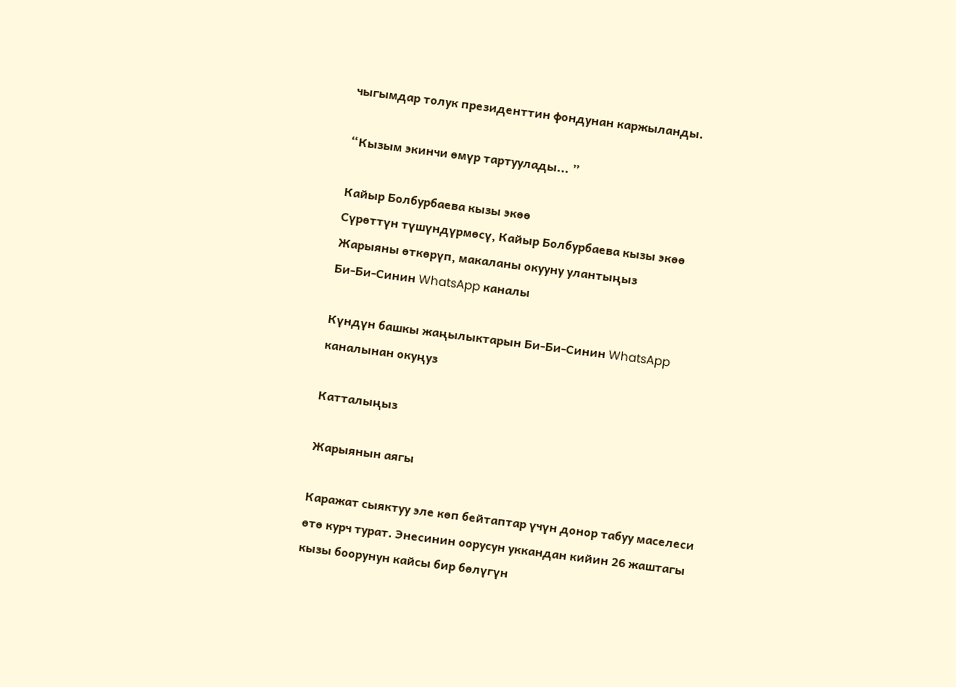чыгымдар толук президенттин фондунан каржыланды.

“Кызым экинчи өмүр тартуулады... ”

Кайыр Болбурбаева кызы экөө
Сүрөттүн түшүндүрмөсү, Кайыр Болбурбаева кызы экөө
Жарыяны өткөрүп, макаланы окууну улантыңыз
Би-Би-Синин WhatsApp каналы

Күндүн башкы жаңылыктарын Би-Би-Синин WhatsApp каналынан окуңуз

Катталыңыз

Жарыянын аягы

Каражат сыяктуу эле көп бейтаптар үчүн донор табуу маселеси өтө курч турат. Энесинин оорусун уккандан кийин 26 жаштагы кызы боорунун кайсы бир бөлүгүн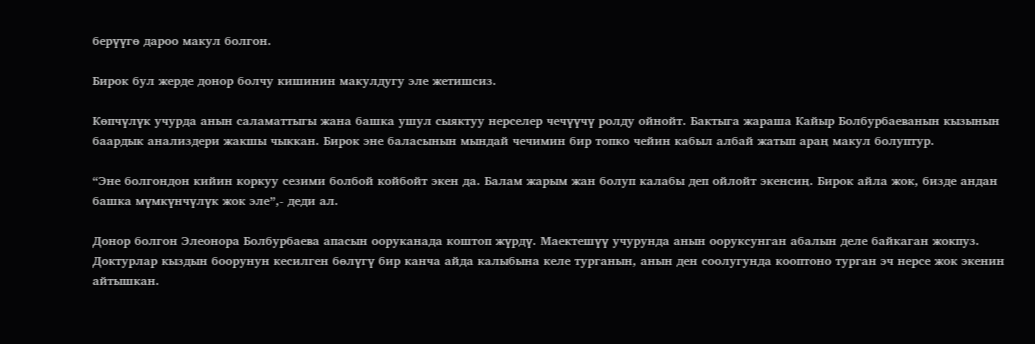берүүгө дароо макул болгон.

Бирок бул жерде донор болчу кишинин макулдугу эле жетишсиз.

Көпчүлүк учурда анын саламаттыгы жана башка ушул сыяктуу нерселер чечүүчү ролду ойнойт. Бактыга жараша Кайыр Болбурбаеванын кызынын баардык анализдери жакшы чыккан. Бирок эне баласынын мындай чечимин бир топко чейин кабыл албай жатып араң макул болуптур.

“Эне болгондон кийин коркуу сезими болбой койбойт экен да. Балам жарым жан болуп калабы деп ойлойт экенсиң. Бирок айла жок, бизде андан башка мүмкүнчүлүк жок эле”,- деди ал.

Донор болгон Элеонора Болбурбаева апасын ооруканада коштоп жүрдү. Маектешүү учурунда анын ооруксунган абалын деле байкаган жокпуз. Доктурлар кыздын боорунун кесилген бөлүгү бир канча айда калыбына келе турганын, анын ден соолугунда кооптоно турган эч нерсе жок экенин айтышкан.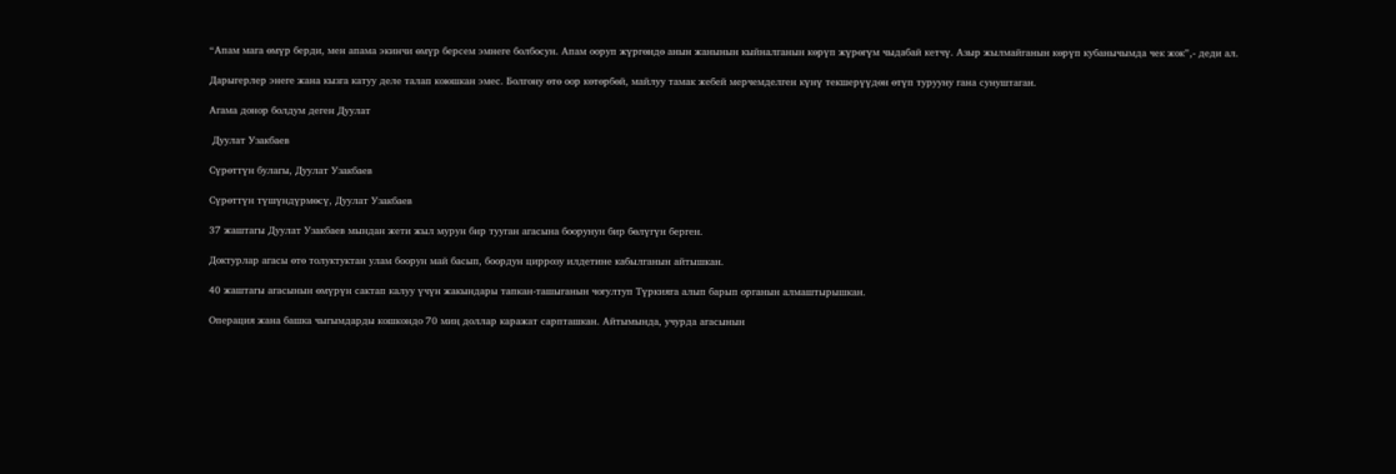“Апам мага өмүр берди, мен апама экинчи өмүр берсем эмнеге болбосун. Апам ооруп жүргөндө анын жанынын кыйналганын көрүп жүрөгүм чыдабай кетчү. Азыр жылмайганын көрүп кубанычымда чек жок”,- деди ал.

Дарыгерлер энеге жана кызга катуу деле талап коюшкан эмес. Болгону өтө оор көтөрбөй, майлуу тамак жебей мерчемделген күнү текшерүүдөн өтүп турууну гана сунуштаган.

Агама донор болдум деген Дуулат

 Дуулат Узакбаев

Сүрөттүн булагы, Дуулат Узакбаев

Сүрөттүн түшүндүрмөсү, Дуулат Узакбаев

37 жаштагы Дуулат Узакбаев мындан жети жыл мурун бир тууган агасына боорунун бир бөлүгүн берген.

Доктурлар агасы өтө толуктуктан улам боорун май басып, боордун циррозу илдетине кабылганын айтышкан.

40 жаштагы агасынын өмүрүн сактап калуу үчүн жакындары тапкан-ташыганын чогултуп Түркияга алып барып органын алмаштырышкан.

Операция жана башка чыгымдарды кошкондо 70 миң доллар каражат сарпташкан. Айтымында, учурда агасынын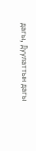дагы, Дуулаттын дагы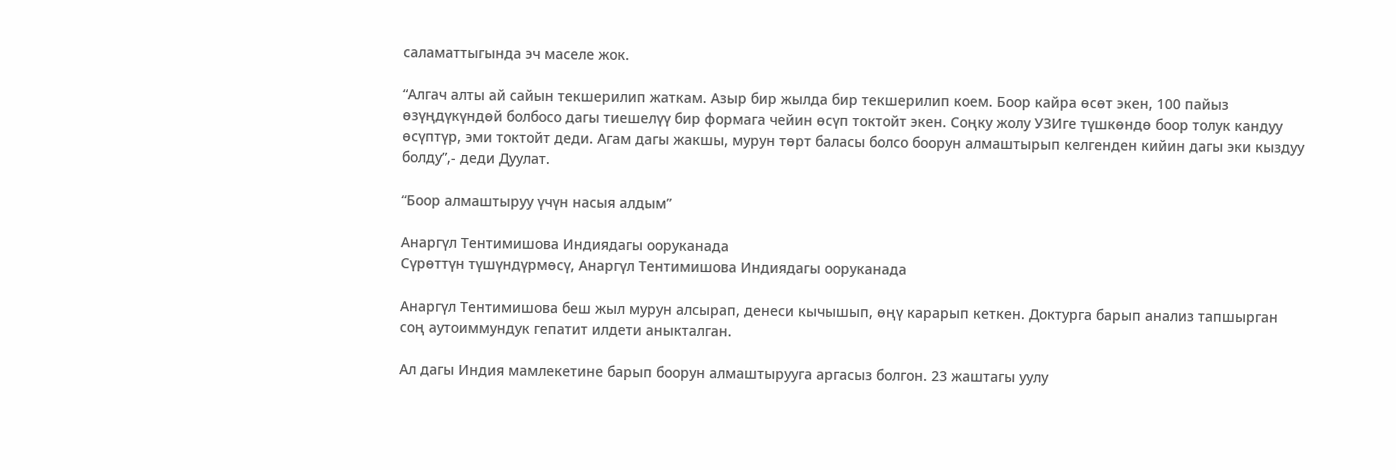саламаттыгында эч маселе жок.

“Алгач алты ай сайын текшерилип жаткам. Азыр бир жылда бир текшерилип коем. Боор кайра өсөт экен, 100 пайыз өзүңдүкүндөй болбосо дагы тиешелүү бир формага чейин өсүп токтойт экен. Соңку жолу УЗИге түшкөндө боор толук кандуу өсүптүр, эми токтойт деди. Агам дагы жакшы, мурун төрт баласы болсо боорун алмаштырып келгенден кийин дагы эки кыздуу болду”,- деди Дуулат.

“Боор алмаштыруу үчүн насыя алдым”

Анаргүл Тентимишова Индиядагы ооруканада
Сүрөттүн түшүндүрмөсү, Анаргүл Тентимишова Индиядагы ооруканада

Анаргүл Тентимишова беш жыл мурун алсырап, денеси кычышып, өңү карарып кеткен. Доктурга барып анализ тапшырган соң аутоиммундук гепатит илдети аныкталган.

Ал дагы Индия мамлекетине барып боорун алмаштырууга аргасыз болгон. 23 жаштагы уулу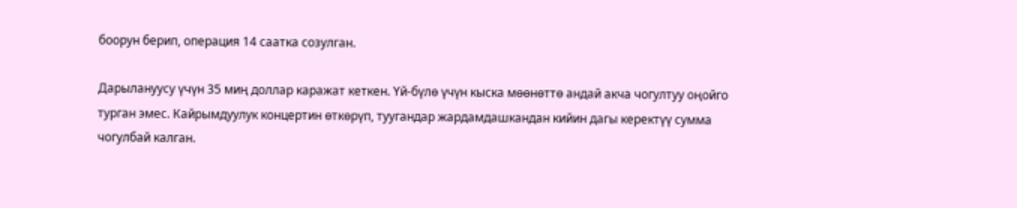боорун берип, операция 14 саатка созулган.

Дарылануусу үчүн 35 миң доллар каражат кеткен. Үй-бүлө үчүн кыска мөөнөттө андай акча чогултуу оңойго турган эмес. Кайрымдуулук концертин өткөрүп, туугандар жардамдашкандан кийин дагы керектүү сумма чогулбай калган.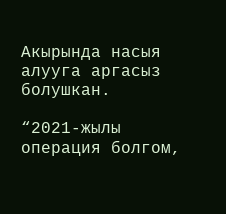Акырында насыя алууга аргасыз болушкан.

“2021-жылы операция болгом,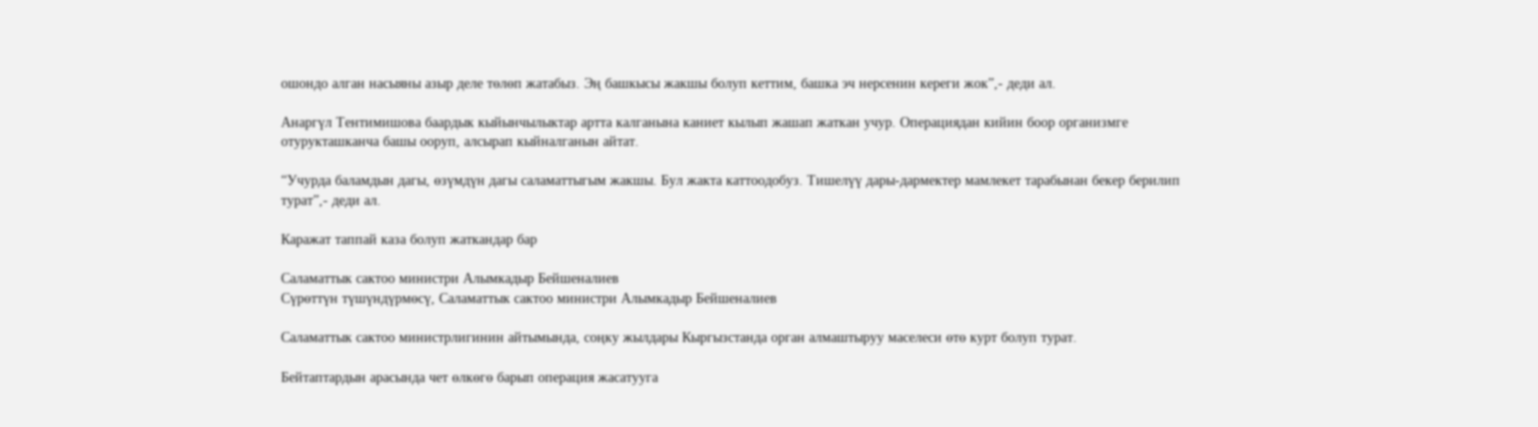ошондо алган насыяны азыр деле төлөп жатабыз. Эң башкысы жакшы болуп кеттим, башка эч нерсенин кереги жок”,- деди ал.

Анаргүл Тентимишова баардык кыйынчылыктар артта калганына каниет кылып жашап жаткан учур. Операциядан кийин боор организмге отурукташканча башы ооруп, алсырап кыйналганын айтат.

“Учурда баламдын дагы, өзүмдүн дагы саламаттыгым жакшы. Бул жакта каттоодобуз. Тишелүү дары-дармектер мамлекет тарабынан бекер берилип турат”,- деди ал.

Каражат таппай каза болуп жаткандар бар

Саламаттык сактоо министри Алымкадыр Бейшеналиев
Сүрөттүн түшүндүрмөсү, Саламаттык сактоо министри Алымкадыр Бейшеналиев

Саламаттык сактоо министрлигинин айтымында, соңку жылдары Кыргызстанда орган алмаштыруу маселеси өтө курт болуп турат.

Бейтаптардын арасында чет өлкөгө барып операция жасатууга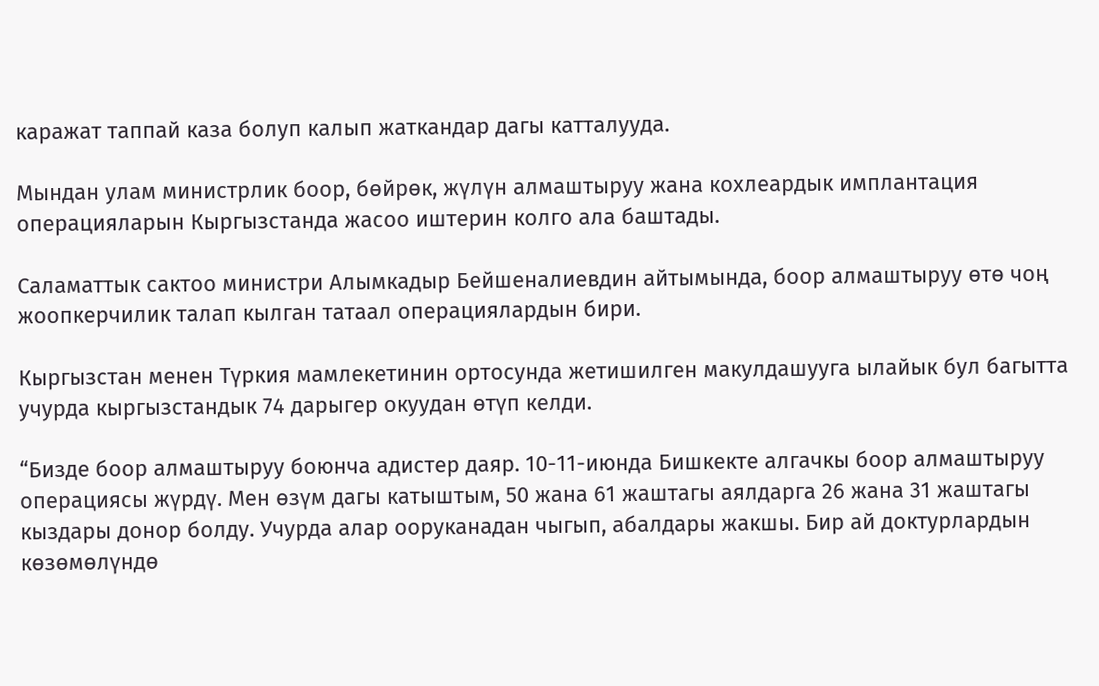каражат таппай каза болуп калып жаткандар дагы катталууда.

Мындан улам министрлик боор, бөйрөк, жүлүн алмаштыруу жана кохлеардык имплантация операцияларын Кыргызстанда жасоо иштерин колго ала баштады.

Саламаттык сактоо министри Алымкадыр Бейшеналиевдин айтымында, боор алмаштыруу өтө чоң жоопкерчилик талап кылган татаал операциялардын бири.

Кыргызстан менен Түркия мамлекетинин ортосунда жетишилген макулдашууга ылайык бул багытта учурда кыргызстандык 74 дарыгер окуудан өтүп келди.

“Бизде боор алмаштыруу боюнча адистер даяр. 10-11-июнда Бишкекте алгачкы боор алмаштыруу операциясы жүрдү. Мен өзүм дагы катыштым, 50 жана 61 жаштагы аялдарга 26 жана 31 жаштагы кыздары донор болду. Учурда алар ооруканадан чыгып, абалдары жакшы. Бир ай доктурлардын көзөмөлүндө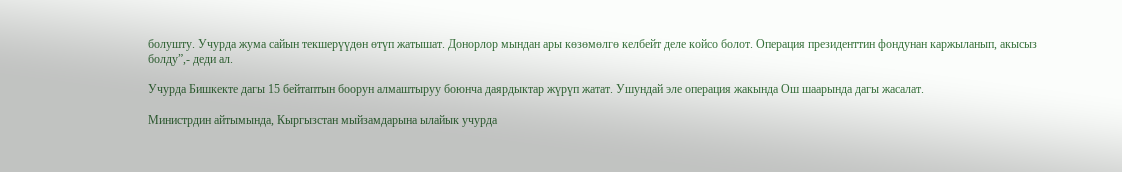болушту. Учурда жума сайын текшерүүдөн өтүп жатышат. Донорлор мындан ары көзөмөлгө келбейт деле койсо болот. Операция президенттин фондунан каржыланып, акысыз болду”,- деди ал.

Учурда Бишкекте дагы 15 бейтаптын боорун алмаштыруу боюнча даярдыктар жүрүп жатат. Ушундай эле операция жакында Ош шаарында дагы жасалат.

Министрдин айтымында, Кыргызстан мыйзамдарына ылайык учурда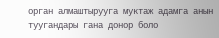орган алмаштырууга муктаж адамга анын туугандары гана донор боло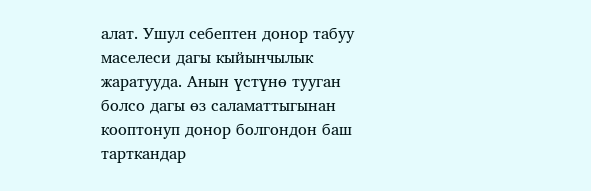алат. Ушул себептен донор табуу маселеси дагы кыйынчылык жаратууда. Анын үстүнө тууган болсо дагы өз саламаттыгынан кооптонуп донор болгондон баш тарткандар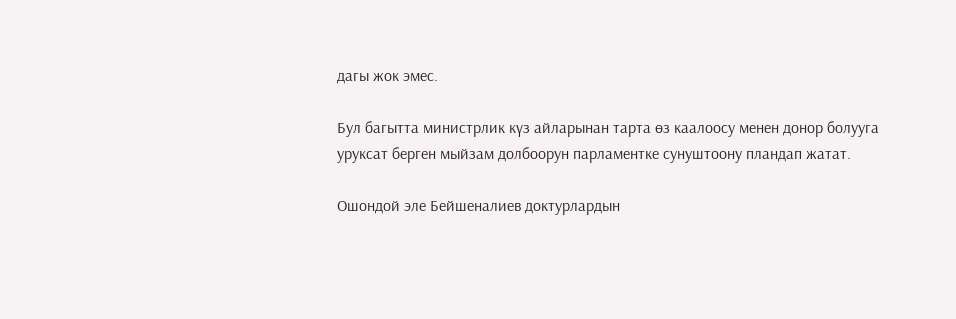дагы жок эмес.

Бул багытта министрлик күз айларынан тарта өз каалоосу менен донор болууга уруксат берген мыйзам долбоорун парламентке сунуштоону пландап жатат.

Ошондой эле Бейшеналиев доктурлардын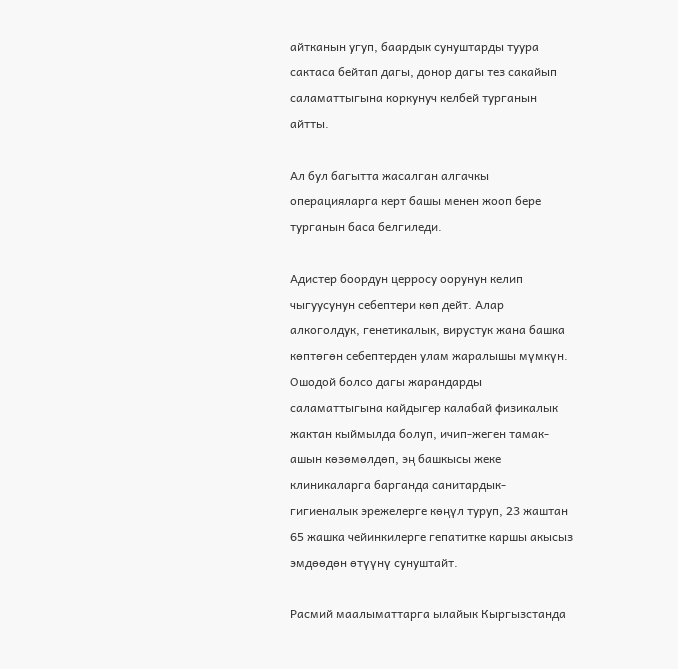айтканын угуп, баардык сунуштарды туура сактаса бейтап дагы, донор дагы тез сакайып саламаттыгына коркунуч келбей турганын айтты.

Ал бул багытта жасалган алгачкы операцияларга керт башы менен жооп бере турганын баса белгиледи.

Адистер боордун церросу оорунун келип чыгуусунун себептери көп дейт. Алар алкоголдук, генетикалык, вирустук жана башка көптөгөн себептерден улам жаралышы мүмкүн. Ошодой болсо дагы жарандарды саламаттыгына кайдыгер калабай физикалык жактан кыймылда болуп, ичип-жеген тамак-ашын көзөмөлдөп, эң башкысы жеке клиникаларга барганда санитардык-гигиеналык эрежелерге көңүл туруп, 23 жаштан 65 жашка чейинкилерге гепатитке каршы акысыз эмдөөдөн өтүүнү сунуштайт.

Расмий маалыматтарга ылайык Кыргызстанда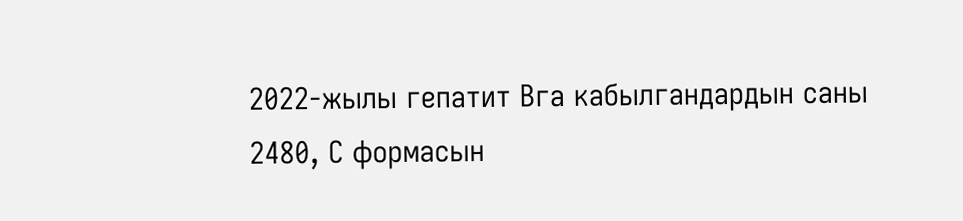2022-жылы гепатит Вга кабылгандардын саны 2480, С формасын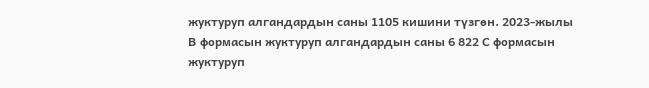жуктуруп алгандардын саны 1105 кишини түзгөн. 2023-жылы В формасын жуктуруп алгандардын саны 6 822 С формасын жуктуруп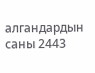алгандардын саны 2443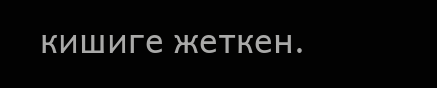кишиге жеткен.